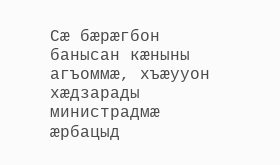Сæ бæрæгбон банысан кæныны агъоммæ, хъæууон хæдзарады министрадмæ æрбацыд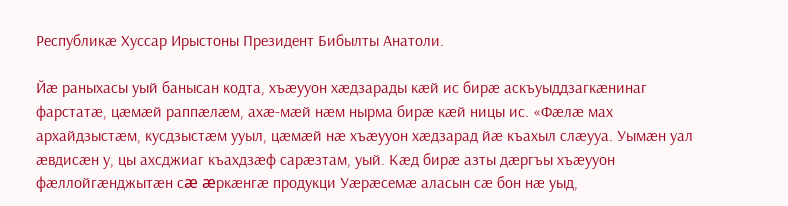Республикæ Хуссар Ирыстоны Президент Бибылты Анатоли.

Йæ раныхасы уый банысан кодта, хъæууон хæдзарады кæй ис бирæ аскъуыддзагкæнинаг фарстатæ, цæмæй раппæлæм, ахæ-мæй нæм нырма бирæ кæй ницы ис. «Фæлæ мах архайдзыстæм, кусдзыстæм ууыл, цæмæй нæ хъæууон хæдзарад йæ къахыл слæууа. Уымæн уал æвдисæн у, цы ахсджиаг къахдзæф сарæзтам, уый. Кæд бирæ азты дæргъы хъæууон фæллойгæнджытæн сæ æркæнгæ продукци Уæрæсемæ аласын сæ бон нæ уыд,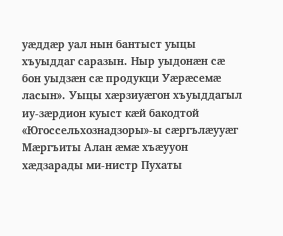уæддæр уал нын бантыст уыцы хъуыддаг саразын. Ныр уыдонæн сæ бон уыдзæн сæ продукци Уæрæсемæ ласын». Уыцы хæрзиуæгон хъуыддагыл иу-зæрдион куыст кæй бакодтой «Югоссельхознадзоры»-ы сæргълæууæг Мæргъиты Алан æмæ хъæууон хæдзарады ми-нистр Пухаты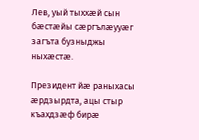Лев, уый тыххæй сын бæстæйы сæргълæууæг загъта бузныджы ныхæстæ.

Президент йæ раныхасы æрдзырдта, ацы стыр къахдзæф бирæ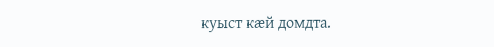куыст кæй домдта.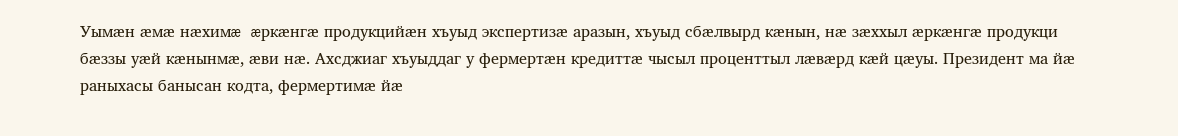Уымæн æмæ нæхимæ æркæнгæ продукцийæн хъуыд экспертизæ аразын, хъуыд сбæлвырд кæнын, нæ зæххыл æркæнгæ продукци бæззы уæй кæнынмæ, æви нæ. Ахсджиаг хъуыддаг у фермертæн кредиттæ чысыл проценттыл лæвæрд кæй цæуы. Президент ма йæ раныхасы банысан кодта, фермертимæ йæ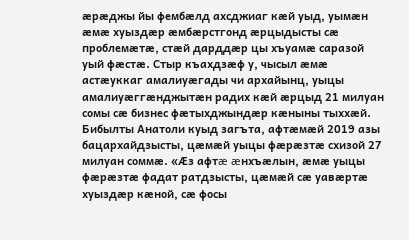æрæджы йы фембæлд ахсджиаг кæй уыд, уымæн æмæ хуыздæр æмбæрстгонд æрцыдысты сæ проблемæтæ, стæй дарддæр цы хъуамæ саразой уый фæстæ. Стыр къахдзæф у, чысыл æмæ астæуккаг амалиуæгады чи архайынц, уыцы амалиуæггæнджытæн радих кæй æрцыд 21 милуан сомы сæ бизнес фæтыхджындæр кæныны тыххæй. Бибылты Анатоли куыд загъта, афтæмæй 2019 азы бацархайдзысты, цæмæй уыцы фæрæзтæ схизой 27 милуан соммæ. «Æз афтæ æнхъæлын, æмæ уыцы фæрæзтæ фадат ратдзысты, цæмæй сæ уавæртæ хуыздæр кæной, сæ фосы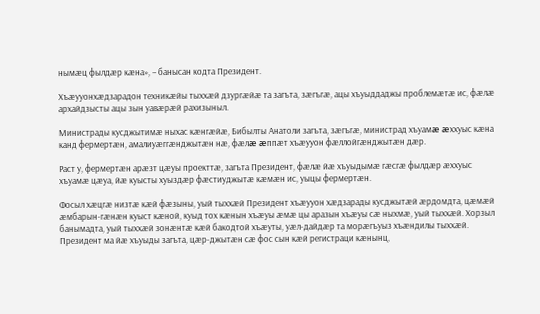нымæц фылдæр кæна», – банысан кодта Президент.

Хъæууонхæдзарадон техникæйы тыххæй дзургæйæ та загъта, зæгъгæ, ацы хъуыддаджы проблемæтæ ис, фæлæ архайдзысты ацы зын уавæрæй рахизыныл.

Министрады кусджытимæ ныхас кæнгæйæ, Бибылты Анатоли загъта, зæгъгæ, министрад хъуамæ æххуыс кæна канд фермертæн, амалиуæггæнджытæн нæ, фæлæ æппæт хъæууон фæллойгæнджытæн дæр.

Раст у, фермертæн арæзт цæуы проекттæ, загъта Президент, фæлæ йæ хъуыдымæ гæсгæ фылдæр æххуыс хъуамæ цæуа, йæ куысты хуыздæр фæстиуджытæ кæмæн ис, уыцы фермертæн.

Фосыл хæцгæ низтæ кæй фæзыны, уый тыххæй Президент хъæууон хæдзарады кусджытæй æрдомдта, цæмæй æмбарын-гæнæн куыст кæной, куыд тох кæнын хъæуы æмæ цы аразын хъæуы сæ ныхмæ, уый тыххæй. Хорзыл банымадта, уый тыххæй зонæнтæ кæй бакодтой хъæуты, уæл-дайдæр та морæгъуыз хъæндилы тыххæй. Президент ма йæ хъуыды загъта, цæр-джытæн сæ фос сын кæй регистраци кæнынц,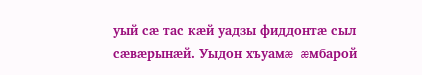уый сæ тас кæй уадзы фиддонтæ сыл сæвæрынæй. Уыдон хъуамæ æмбарой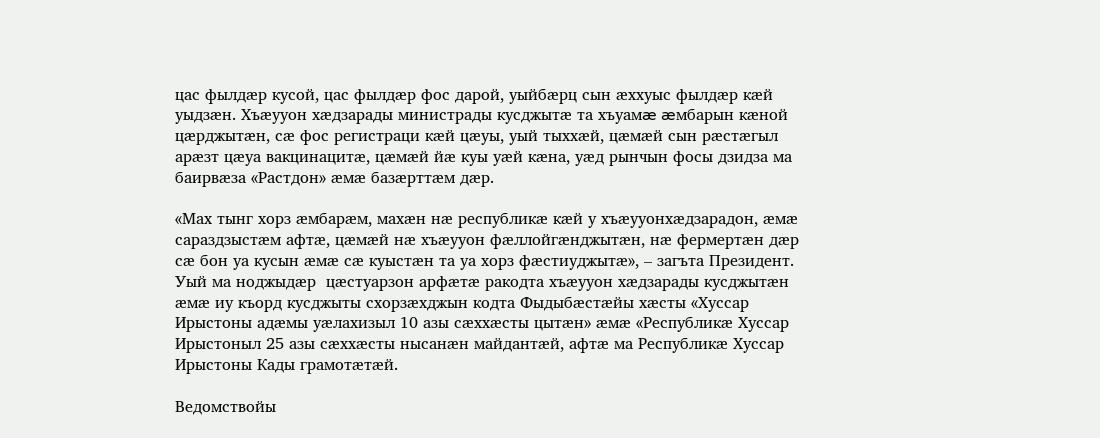цас фылдæр кусой, цас фылдæр фос дарой, уыйбæрц сын æххуыс фылдæр кæй уыдзæн. Хъæууон хæдзарады министрады кусджытæ та хъуамæ æмбарын кæной цæрджытæн, сæ фос регистраци кæй цæуы, уый тыххæй, цæмæй сын рæстæгыл арæзт цæуа вакцинацитæ, цæмæй йæ куы уæй кæна, уæд рынчын фосы дзидза ма баирвæза «Растдон» æмæ базæрттæм дæр.

«Мах тынг хорз æмбарæм, махæн нæ республикæ кæй у хъæууонхæдзарадон, æмæ сараздзыстæм афтæ, цæмæй нæ хъæууон фæллойгæнджытæн, нæ фермертæн дæр сæ бон уа кусын æмæ сæ куыстæн та уа хорз фæстиуджытæ», – загъта Президент. Уый ма ноджыдæр  цæстуарзон арфæтæ ракодта хъæууон хæдзарады кусджытæн æмæ иу къорд кусджыты схорзæхджын кодта Фыдыбæстæйы хæсты «Хуссар Ирыстоны адæмы уæлахизыл 10 азы сæххæсты цытæн» æмæ «Республикæ Хуссар Ирыстоныл 25 азы сæххæсты нысанæн майдантæй, афтæ ма Республикæ Хуссар Ирыстоны Кады грамотæтæй.

Ведомствойы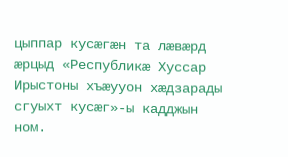цыппар кусæгæн та лæвæрд æрцыд «Республикæ Хуссар Ирыстоны хъæууон хæдзарады сгуыхт кусæг»-ы кадджын ном.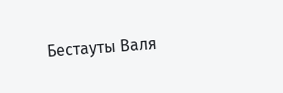Бестауты Валя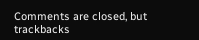Comments are closed, but trackbacks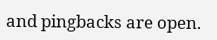and pingbacks are open.